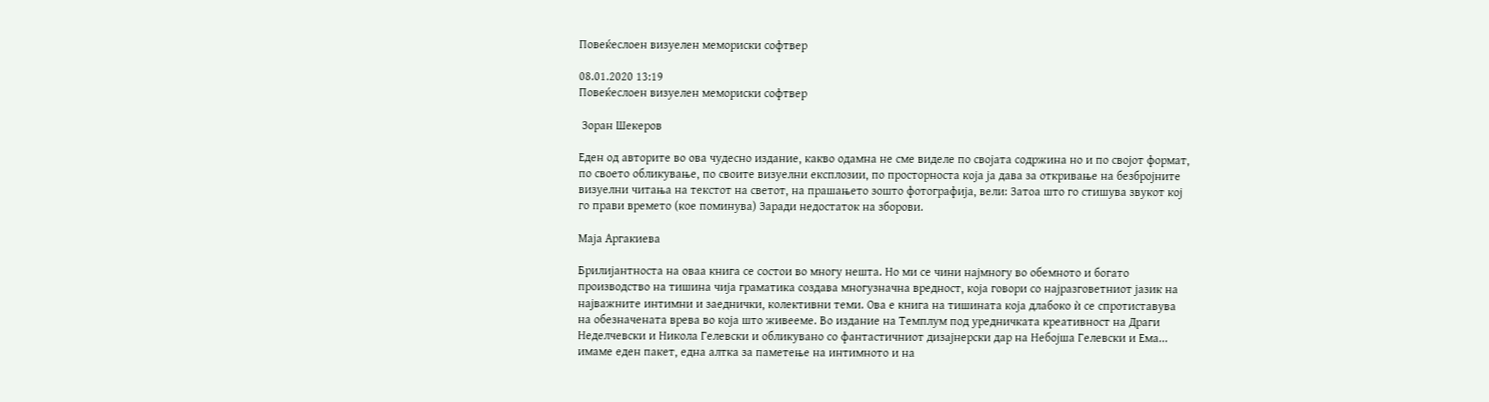Повеќеслоен визуелен мемориски софтвер

08.01.2020 13:19
Повеќеслоен визуелен мемориски софтвер

 Зоран Шекеров

Еден од авторите во ова чудесно издание, какво одамна не сме виделе по својата содржина но и по својот формат, по своето обликување, по своите визуелни експлозии, по просторноста која ја дава за откривање на безбројните визуелни читања на текстот на светот, на прашањето зошто фотографија, вели: Затоа што го стишува звукот кој го прави времето (кое поминува) Заради недостаток на зборови.

Маја Аргакиева

Брилијантноста на оваа книга се состои во многу нешта. Но ми се чини најмногу во обемното и богато производство на тишина чија граматика создава многузначна вредност, која говори со најразговетниот јазик на најважните интимни и заеднички, колективни теми. Ова е книга на тишината која длабоко ѝ се спротиставува на обезначената врева во која што живееме. Во издание на Темплум под уредничката креативност на Драги Неделчевски и Никола Гелевски и обликувано со фантастичниот дизајнерски дар на Небојша Гелевски и Ема... имаме еден пакет, една алтка за паметење на интимното и на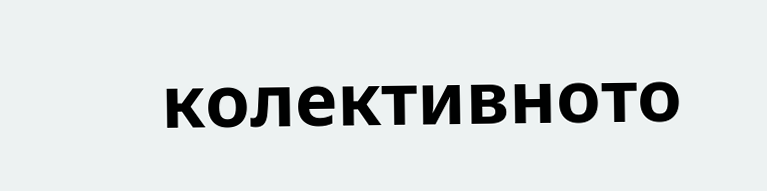колективното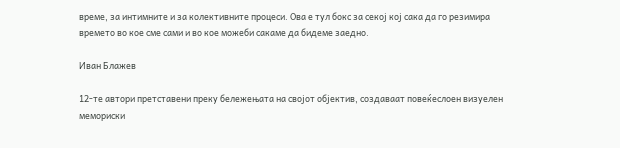време, за интимните и за колективните процеси. Ова е тул бокс за секој кој сака да го резимира времето во кое сме сами и во кое можеби сакаме да бидеме заедно.

Иван Блажев

12-те автори претставени преку бележењата на својот објектив, создаваат повеќеслоен визуелен мемориски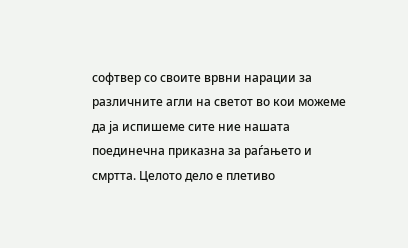софтвер со своите врвни нарации за различните агли на светот во кои можеме да ја испишеме сите ние нашата поединечна приказна за раѓањето и смртта. Целото дело е плетиво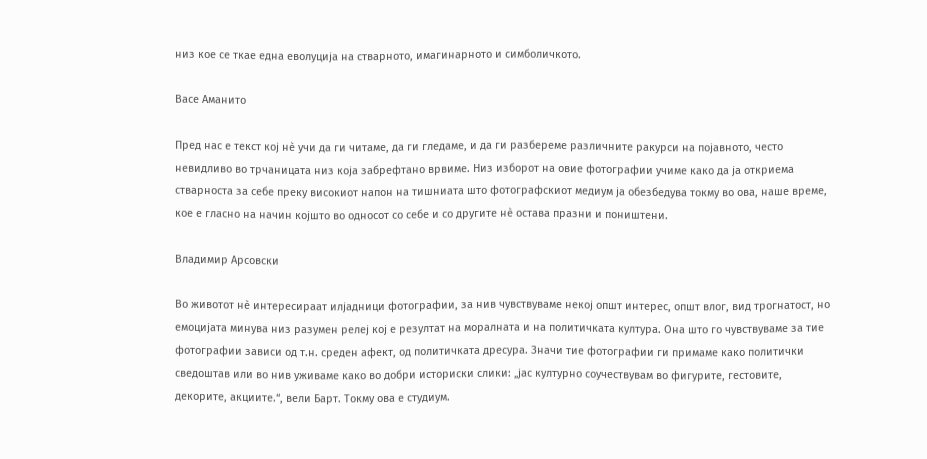низ кое се ткае една еволуција на стварното, имагинарното и симболичкото.

Васе Аманито

Пред нас е текст кој нè учи да ги читаме, да ги гледаме, и да ги разбереме различните ракурси на појавното, често невидливо во трчаницата низ која забрефтано врвиме. Низ изборот на овие фотографии учиме како да ја откриема стварноста за себе преку високиот напон на тишниата што фотографскиот медиум ја обезбедува токму во ова, наше време, кое е гласно на начин којшто во односот со себе и со другите нè остава празни и поништени.

Владимир Арсовски

Во животот нè интересираат илјадници фотографии, за нив чувствуваме некој општ интерес, општ влог, вид трогнатост, но емоцијата минува низ разумен релеј кој е резултат на моралната и на политичката култура. Она што го чувствуваме за тие фотографии зависи од т.н. среден афект, од политичката дресура. Значи тие фотографии ги примаме како политички сведоштав или во нив уживаме како во добри историски слики: „јас културно соучествувам во фигурите, гестовите, декорите, акциите.“, вели Барт. Токму ова е студиум.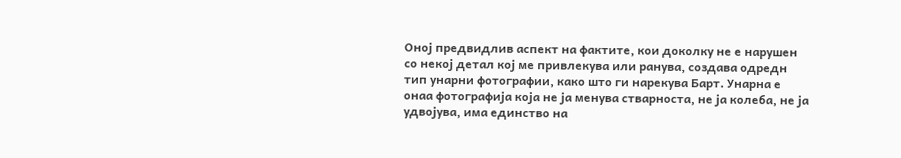Оној предвидлив аспект на фактите, кои доколку не е нарушен со некој детал кој ме привлекува или ранува, создава одредн тип унарни фотографии, како што ги нарекува Барт. Унарна е онаа фотографија која не ја менува стварноста, не ја колеба, не ја удвојува, има единство на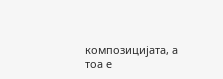композицијата, а тоа е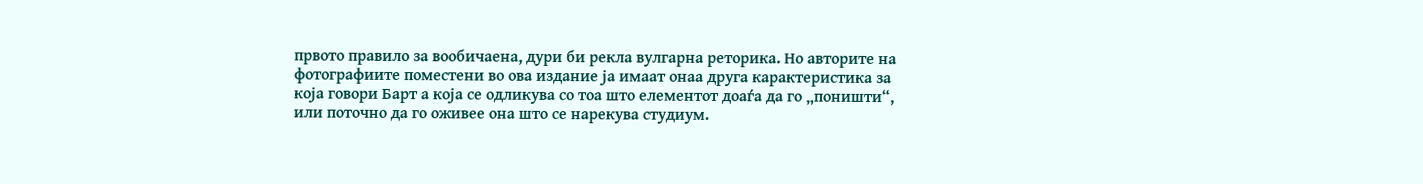првото правило за вообичаена, дури би рекла вулгарна реторика. Но авторите на фотографиите поместени во ова издание ја имаат онаа друга карактеристика за која говори Барт а која се одликува со тоа што елементот доаѓа да го „поништи“, или поточно да го оживее она што се нарекува студиум.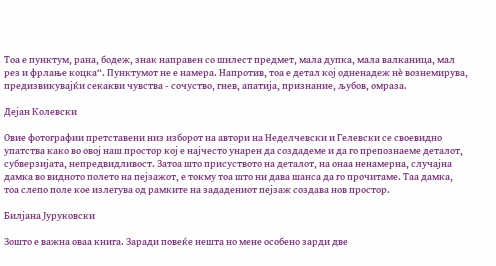Тоа е пунктум, рана, бодеж, знак направен со шилест предмет, мала дупка, мала валканица, мал рез и фрлање коцка“. Пунктумот не е намера. Напротив, тоа е детал кој одненадеж нè вознемирува, предизвикувајќи секакви чувства - сочуство, гнев, апатија, признание, љубов, омраза.

Дејан Колевски

Овие фотографии претставени низ изборот на автори на Неделчевски и Гелевски се своевидно упатства како во овој наш простор кој е најчесто унарен да создадеме и да го препознаеме деталот, субверзијата, непредвидливост. Затоа што присуството на деталот, на онаа ненамерна, случајна дамка во видното полето на пејзажот, е токму тоа што ни дава шанса да го прочитаме. Таа дамка, тоа слепо поле кое излегува од рамките на зададениот пејзаж создава нов простор.

Билјана Јуруковски

Зошто е важна оваа книга. Заради повеќе нешта но мене особено зарди две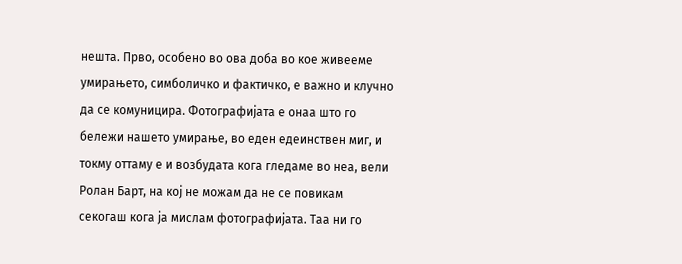нешта. Прво, особено во ова доба во кое живееме умирањето, симболичко и фактичко, е важно и клучно да се комуницира. Фотографијата е онаа што го бележи нашето умирање, во еден едеинствен миг, и токму оттаму е и возбудата кога гледаме во неа, вели Ролан Барт, на кој не можам да не се повикам секогаш кога ја мислам фотографијата. Таа ни го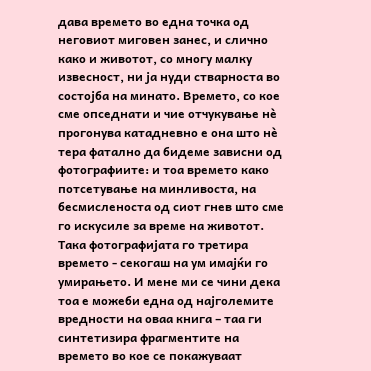дава времето во една точка од неговиот миговен занес, и слично како и животот, со многу малку извесност, ни ја нуди стварноста во состојба на минато. Времето, со кое сме опседнати и чие отчукување нè прогонува катадневно е она што нè тера фатално да бидеме зависни од фотографиите: и тоа времето како потсетување на минливоста, на бесмисленоста од сиот гнев што сме го искусиле за време на животот. Така фотографијата го третира времето - секогаш на ум имајќи го умирањето. И мене ми се чини дека тоа е можеби една од најголемите вредности на оваа книга – таа ги синтетизира фрагментите на времето во кое се покажуваат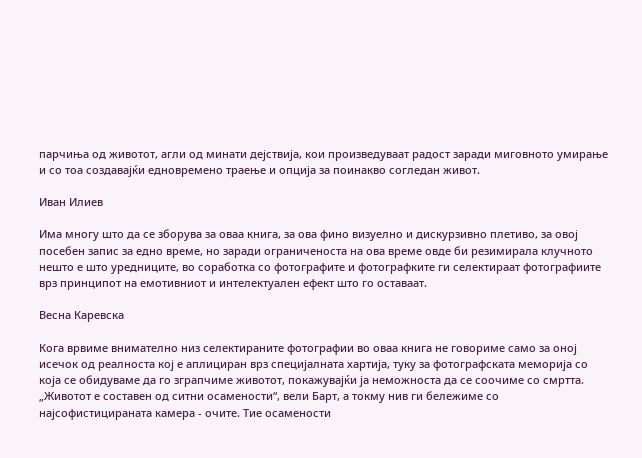парчиња од животот, агли од минати дејствија, кои произведуваат радост заради миговното умирање и со тоа создавајќи едновремено траење и опција за поинакво согледан живот.

Иван Илиев

Има многу што да се зборува за оваа книга, за ова фино визуелно и дискурзивно плетиво, за овој посебен запис за едно време, но заради ограниченоста на ова време овде би резимирала клучното нешто е што уредниците, во соработка со фотографите и фотографките ги селектираат фотографиите врз принципот на емотивниот и интелектуален ефект што го оставаат.

Весна Каревска

Кога врвиме внимателно низ селектираните фотографии во оваа книга не говориме само за оној исечок од реалноста кој е аплициран врз специјалната хартија, туку за фотографската меморија со која се обидуваме да го зграпчиме животот, покажувајќи ја неможноста да се соочиме со смртта. „Животот е составен од ситни осамености“, вели Барт, а токму нив ги бележиме со најсофистицираната камера - очите. Тие осамености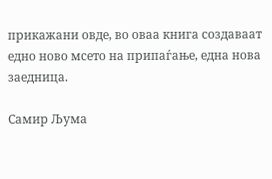прикажани овде, во оваа книга создаваат едно ново мсето на припаѓање, една нова заедница.

Самир Љума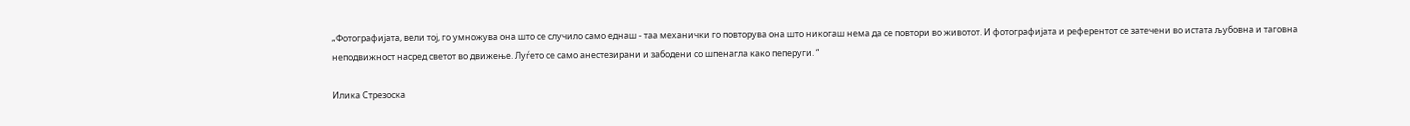„Фотографијата, вели тој, го умножува она што се случило само еднаш - таа механички го повторува она што никогаш нема да се повтори во животот. И фотографијата и референтот се затечени во истата љубовна и таговна неподвижност насред светот во движење. Луѓето се само анестезирани и забодени со шпенагла како пеперуги. “

Илика Стрезоска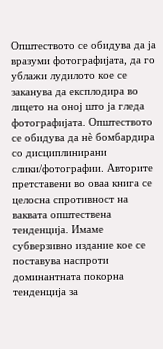Општеството се обидува да ја вразуми фотографијата, да го ублажи лудилото кое се заканува да експлодира во лицето на оној што ја гледа фотографијата. Општеството се обидува да нѐ бомбардира со дисциплинирани слики/фотографии. Авторите претставени во оваа книга се целосна спротивност на ваквата општествена тенденција. Имаме субверзивно издание кое се поставува наспроти доминантната покорна тенденција за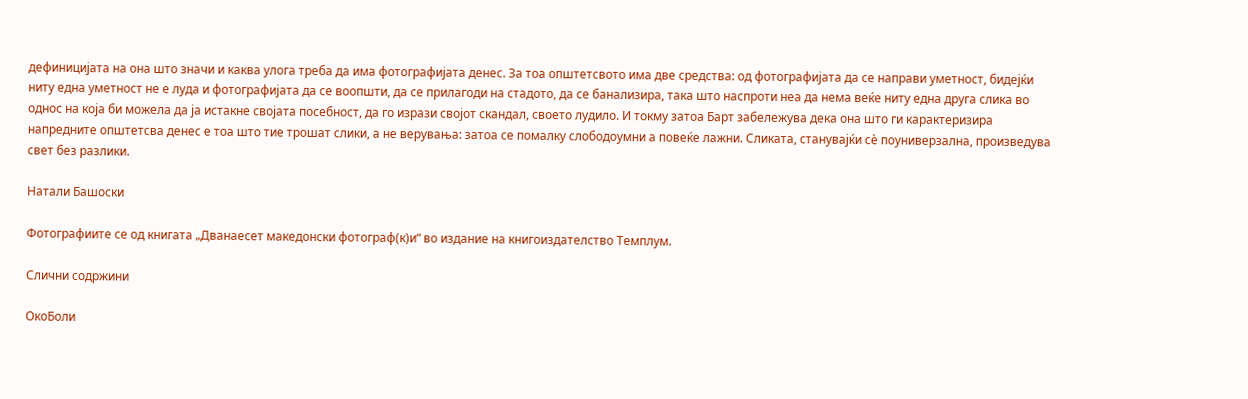дефиницијата на она што значи и каква улога треба да има фотографијата денес. За тоа општетсвото има две средства: од фотографијата да се направи уметност, бидејќи ниту една уметност не е луда и фотографијата да се воопшти, да се прилагоди на стадото, да се банализира, така што наспроти неа да нема веќе ниту една друга слика во однос на која би можела да ја истакне својата посебност, да го изрази својот скандал, своето лудило. И токму затоа Барт забележува дека она што ги карактеризира напредните општетсва денес е тоа што тие трошат слики, а не верувања: затоа се помалку слободоумни а повеќе лажни. Сликата, станувајќи сè поуниверзална, произведува свет без разлики.

Натали Башоски

Фотографиите се од книгата „Дванаесет македонски фотограф(к)и“ во издание на книгоиздателство Темплум.

Слични содржини

ОкоБоли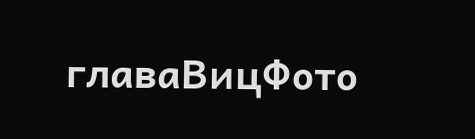главаВицФото